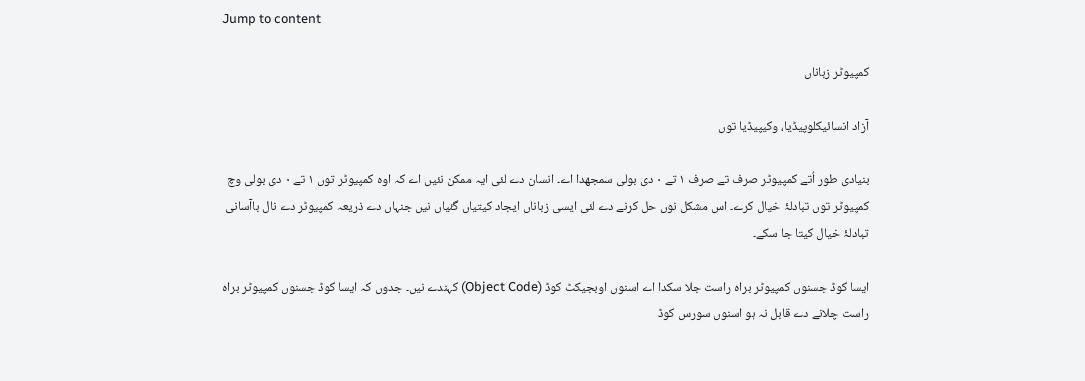Jump to content

کمپیوٹر زباناں

آزاد انسائیکلوپیڈیا، وکیپیڈیا توں

بنیادی طور اُتے کمپیوٹر صرف تے صرف ۱ تے ۰ دی بولی سمجھدا اے۔ انسان دے لئی ایہ ممکن نئيں اے کہ اوہ کمپیوٹر توں ۱ تے ۰ دی بولی وچ کمپیوٹر توں تبادلۂ خیال کرے۔ اس مشکل نوں حل کرنے دے لئی ایسی زباناں ایجاد کيتیاں گئیاں نيں جنہاں دے ذریعہ کمپیوٹر دے نال باآسانی تبادلۂ خیال کيتا جا سکے۔

ایسا کوڈ جسنوں کمپیوٹر براہ راست جلا سکدا اے اسنوں اوبجیکٹ کوڈ (Object Code) کہندے نيں۔ جدوں کہ ایسا کوڈ جسنوں کمپیوٹر براہ راست چلانے دے قابل نہ ہو اسنوں سورس کوڈ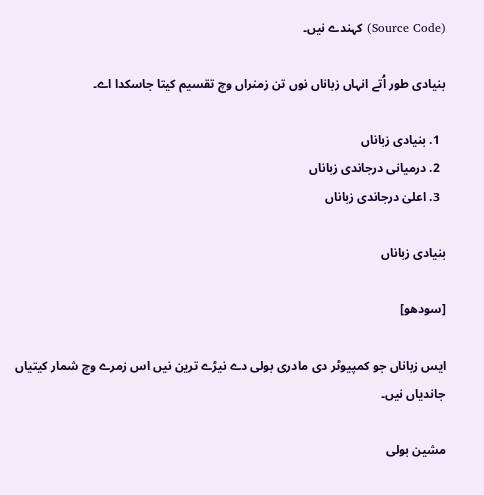(Source Code) کہندے نيں۔

بنیادی طور اُتے انہاں زباناں نوں تن زمنراں وچ تقسیم کيتا جاسکدا اے۔

  1. بنیادی زباناں
  2. درمیانی درجاندی زباناں
  3. اعلیٰ درجاندی زباناں

بنیادی زباناں

[سودھو]

ایس زباناں جو کمپیوٹر دی مادری بولی دے نیڑے ترین نيں اس زمرے وچ شمار کيتیاں جاندیاں نيں۔

مشین بولی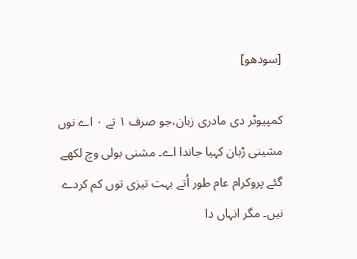[سودھو]

کمپیوٹر دی مادری زبان،جو صرف ۱ تے ۰ اے نوں مشینی ڑبان کہیا جاندا اے۔ مشنی بولی وچ لکھے گئے پروکرام عام طور اُتے بہت تیزی توں کم کردے نيں۔ مگر انہاں دا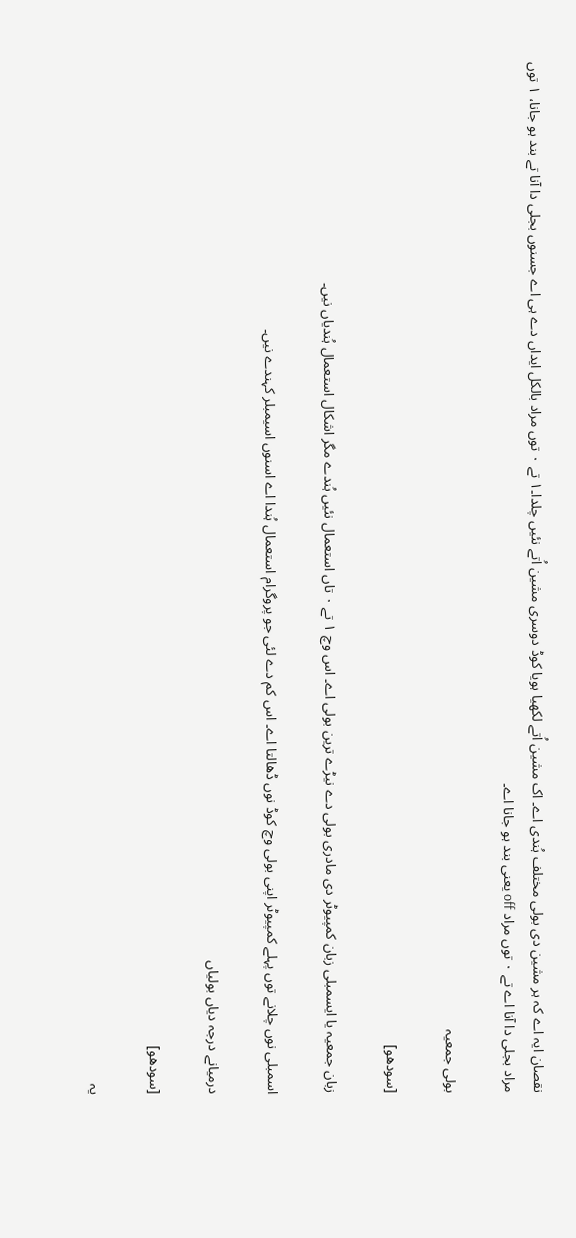نقصان ایہ اے کہ ہر مشین دی بولی مختلف ہُندی اے۔ اک مشین اُتے لکھیا ہويا کوڈ دوسری مشین اُتے نئيں چلدا۔۱ تے ۰ توں مراد بالکل ایداں دے ہی اے جسنوں بجلی دا آنا تے بند ہو جانا، ۱ توں مراد بجلی دا آنا اے تے ۰ توں مراد off یعنی بند ہو جانا اے۔

بولی جمعیہ

[سودھو]

زبان جمعیہ یا ایسمبلی زبان کمپیوٹر دی مادری بولی دے نیڑے ترین بولی اے۔ اس وچ ۱ تے ۰ تاں استعمال نئيں ہُندے مگر اشکال استعمال ہُندیاں نيں۔

اسمبلی نوں چلانے توں پہلے کمپیوٹر اپنی بولی وچ کوڈ نوں ڈھالتا اے۔ اس کم دے لئی جو پروگرام استعمال ہُندا اے اسنوں اسیمبلر کہندے نيں۔

درمیانے درجہ دیاں بولیاں

[سودھو]

یہ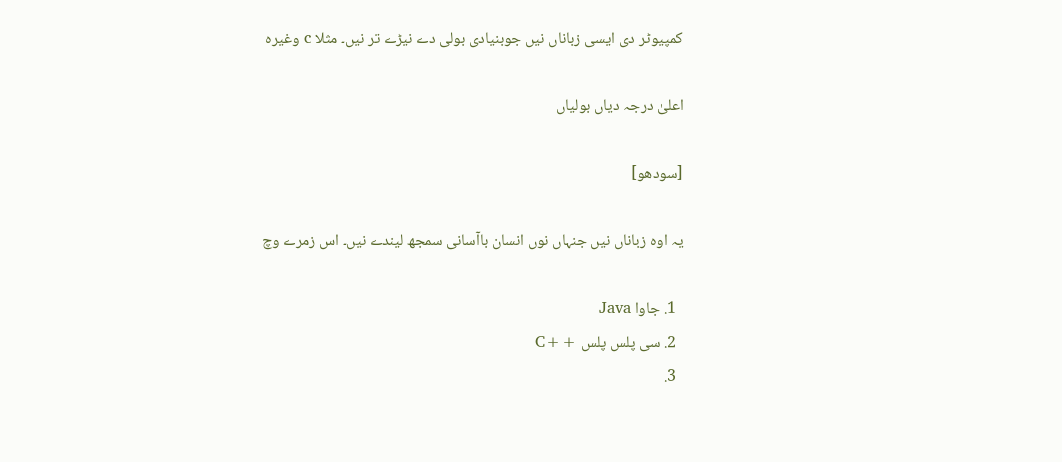کمپیوٹر دی ایسی زباناں نيں جوبنیادی بولی دے نیڑے تر نيں۔ مثلا c وغیرہ

اعلیٰ درجہ دیاں بولیاں

[سودھو]

یہ اوہ زباناں نيں جنہاں نوں انسان باآسانی سمجھ لیندے نيں۔ اس زمرے وچ

  1. جاوا Java
  2. سی پلس پلس ++C
  3.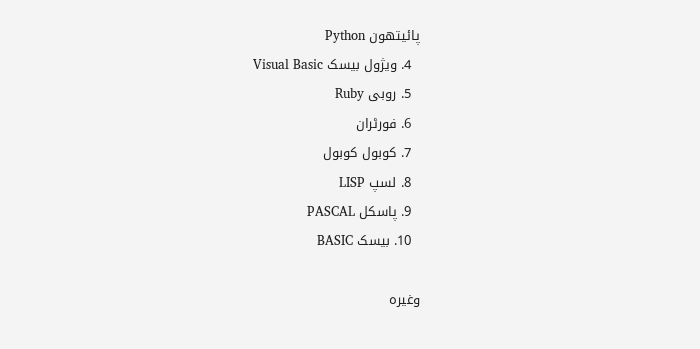پائیتھون Python
  4. ویژول بیسک Visual Basic
  5. روبی Ruby
  6. فورٹران
  7. کوبول کوبول
  8. لسپ LISP
  9. پاسکل PASCAL
  10. بیسک BASIC

وغیرہ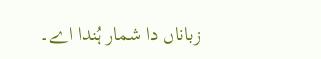زباناں دا شمار ہُندا اے۔